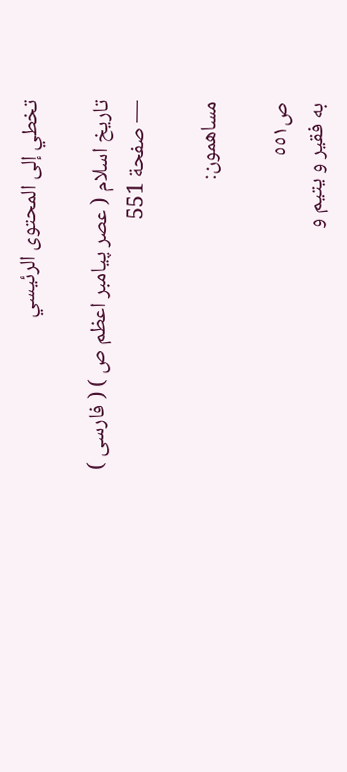تخطي إلى المحتوى الرئيسي

تاريخ اسلام ( عصر پيامبر اعظم ص ) ( فارسى ) — صفحة 551

مساهمون:

ص٥٥١
به فقير و يتيم و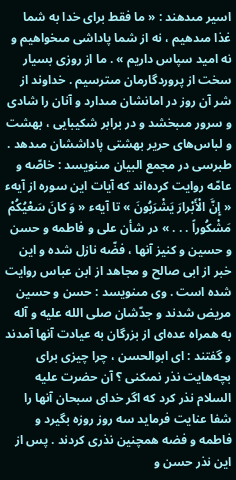اسير مىدهند : « ما فقط براى خدا به شما غذا مىدهيم ، نه از شما پاداشى مىخواهيم و نه اميد سپاس داريم » . ما از روزى بسيار سخت از پروردگارمان مىترسيم . خداوند از شر آن روز در امانشان مىدارد و آنان را شادى و سرور مىبخشد و در برابر شكيبايى ، بهشت و لباس‌هاى حرير بهشتى پاداششان مىدهد . طبرسى در مجمع البيان مىنويسد : خاصّه و عامّه روايت كرده‌اند كه آيات اين سوره از آيهء « إِنَّ الْأَبْرارَ يَشْرَبُونَ » تا آيهء « وَ كانَ سَعْيُكُمْ مَشْكُوراً . . . » در شأن على و فاطمه و حسن و حسين و كنيز آنها ، فضّه نازل شده و اين خبر از ابى صالح و مجاهد از ابن عباس روايت شده است . وى مىنويسد : حسن و حسين مريض شدند و جدّشان صلى الله عليه و آله به همراه عده‌اى از بزرگان به عيادت آنها آمدند و گفتند : اى ابوالحسن ، چرا چيزى براى بچه‌هايت نذر نمىكنى ؟ آن حضرت عليه السلام نذر كرد كه اگر خداى سبحان آنها را شفا عنايت فرمايد سه روز روزه بگيرد و فاطمه و فضه همچنين نذرى كردند . پس از اين نذر حسن و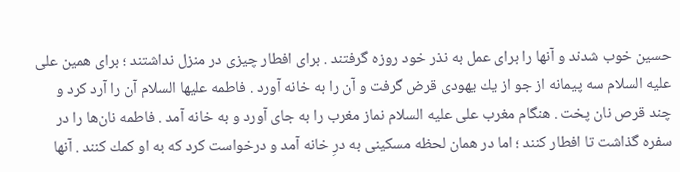حسين خوب شدند و آنها را براى عمل به نذر خود روزه گرفتند . براى افطار چيزى در منزل نداشتند ؛ براى همين على عليه السلام سه پيمانه از جو از يك يهودى قرض گرفت و آن را به خانه آورد . فاطمه عليها السلام آن را آرد كرد و چند قرص نان پخت . هنگام مغرب على عليه السلام نماز مغرب را به جاى آورد و به خانه آمد . فاطمه نان‌ها را در سفره گذاشت تا افطار كنند ؛ اما در همان لحظه مسكينى به درِ خانه آمد و درخواست كرد كه به او كمك كنند . آنها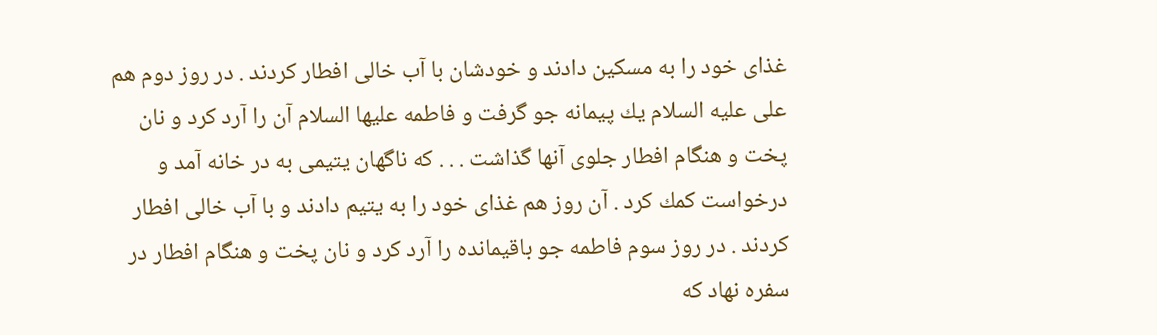غذاى خود را به مسكين دادند و خودشان با آب خالى افطار كردند . در روز دوم هم على عليه السلام يك پيمانه جو گرفت و فاطمه عليها السلام آن را آرد كرد و نان پخت و هنگام افطار جلوى آنها گذاشت . . . كه ناگهان يتيمى به در خانه آمد و درخواست كمك كرد . آن روز هم غذاى خود را به يتيم دادند و با آب خالى افطار كردند . در روز سوم فاطمه جو باقيمانده را آرد كرد و نان پخت و هنگام افطار در سفره نهاد كه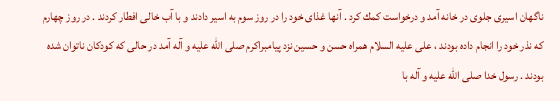ناگهان اسيرى جلوى در خانه آمد و درخواست كمك كرد . آنها غذاى خود را در روز سوم به اسير دادند و با آب خالى افطار كردند . در روز چهارم كه نذر خود را انجام داده بودند ، على عليه السلام همراه حسن و حسين نزد پيامبراكرم صلى الله عليه و آله آمد در حالى كه كودكان ناتوان شده بودند . رسول خدا صلى الله عليه و آله با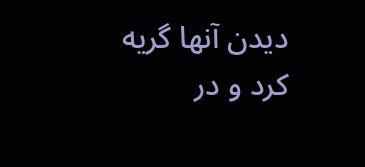ديدن آنها گريه كرد و در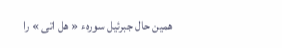همين حال جبرئيل سورهء « هل اتى » را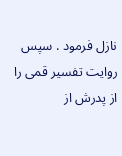نازل فرمود . سپس روايت تفسير قمى را از پدرش از